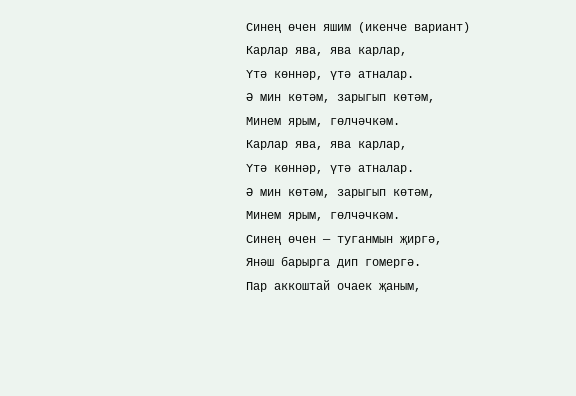Синең өчен яшим (икенче вариант)
Карлар ява, ява карлар,
Үтә көннәр, үтә атналар.
Ә мин көтәм, зарыгып көтәм,
Минем ярым, гөлчәчкәм.
Карлар ява, ява карлар,
Үтә көннәр, үтә атналар.
Ә мин көтәм, зарыгып көтәм,
Минем ярым, гөлчәчкәм.
Синең өчен — туганмын җиргә,
Янәш барырга дип гомергә.
Пар аккоштай очаек җаным,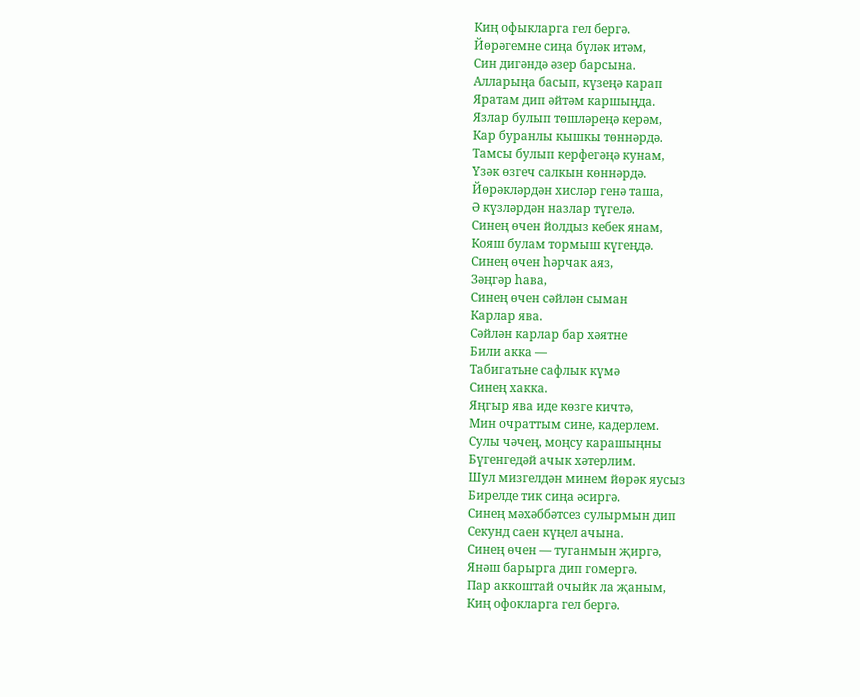Киң офыкларга гел бергә.
Йөрәгемне сиңа бүләк итәм,
Син дигәндә әзер барсына.
Алларыңа басып, күзеңә карап
Яратам дип әйтәм каршыңда.
Язлар булып төшләреңә керәм,
Кар буранлы кышкы төннәрдә.
Тамсы булып керфегәңә кунам,
Үзәк өзгеч салкын көннәрдә.
Йөрәкләрдән хисләр генә таша,
Ә күзләрдән назлар түгелә.
Синең өчен йолдыз кебек янам,
Кояш булам тормыш күгеңдә.
Синең өчен һәрчак аяз,
Зәңгәр һава,
Синең өчен сәйлән сыман
Карлар ява.
Сәйлән карлар бар хәятне
Били акка —
Табигатьне сафлык күмә
Синең хакка.
Яңгыр ява иде көзге кичтә,
Мин очраттым сине, кадерлем.
Сулы чәчең, моңсу карашыңны
Бүгенгедәй ачык хәтерлим.
Шул мизгелдән минем йөрәк яусыз
Бирелде тик сиңа әсиргә.
Синең мәхәббәтсез сулырмын дип
Секунд саен күңел ачына.
Синең өчен — туганмын җиргә,
Янәш барырга дип гомергә.
Пар аккоштай очыйк ла җаным,
Киң офокларга гел бергә.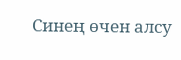Синең өчен алсу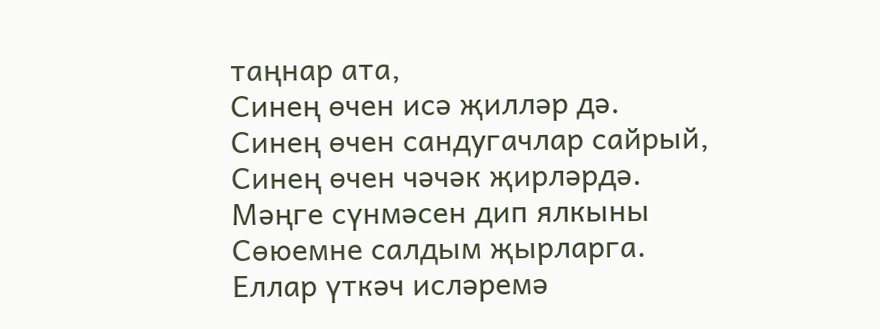таңнар ата,
Синең өчен исә җилләр дә.
Синең өчен сандугачлар сайрый,
Синең өчен чәчәк җирләрдә.
Мәңге сүнмәсен дип ялкыны
Сөюемне салдым җырларга.
Еллар үткәч исләремә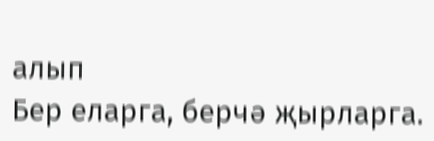алып
Бер еларга, берчә җырларга.